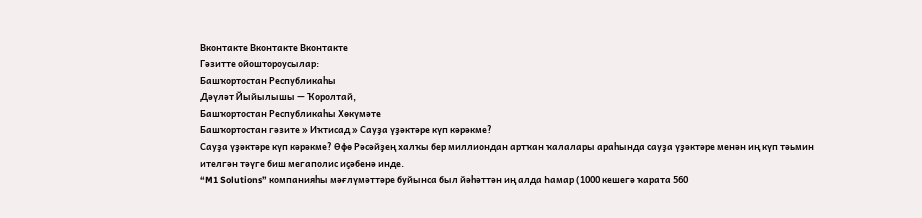Вконтакте Вконтакте Вконтакте
Гәзитте ойоштороусылар:
Башҡортостан Республикаһы
Дәүләт Йыйылышы — Ҡоролтай,
Башҡортостан Республикаһы Хөкүмәте
Башҡортостан гәзите » Иҡтисад » Сауҙа үҙәктәре күп кәрәкме?
Сауҙа үҙәктәре күп кәрәкме? Өфө Рәсәйҙең халҡы бер миллиондан артҡан ҡалалары араһында сауҙа үҙәктәре менән иң күп тәьмин ителгән тәүге биш мегаполис иҫәбенә инде.
“M1 Solutions” компанияһы мәғлүмәттәре буйынса был йәһәттән иң алда Һамар (1000 кешегә ҡарата 560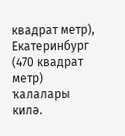квадрат метр), Екатеринбург (470 квадрат метр) ҡалалары килә.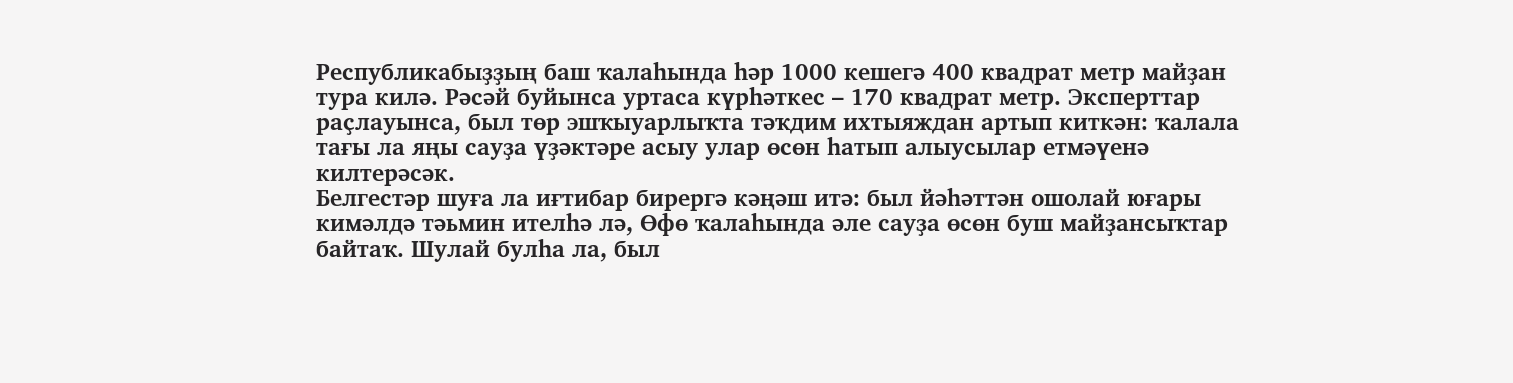Республикабыҙҙың баш ҡалаһында һәр 1000 кешегә 400 квадрат метр майҙан тура килә. Рәсәй буйынса уртаса күрһәткес – 170 квадрат метр. Эксперттар раҫлауынса, был төр эшҡыуарлыҡта тәҡдим ихтыяждан артып киткән: ҡалала тағы ла яңы сауҙа үҙәктәре асыу улар өсөн һатып алыусылар етмәүенә килтерәсәк.
Белгестәр шуға ла иғтибар бирергә кәңәш итә: был йәһәттән ошолай юғары кимәлдә тәьмин ителһә лә, Өфө ҡалаһында әле сауҙа өсөн буш майҙансыҡтар байтаҡ. Шулай булһа ла, был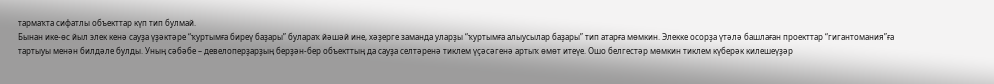тармаҡта сифатлы объекттар күп тип булмай.
Бынан ике-өс йыл элек кенә сауҙа үҙәктәре “ҡуртымға биреү баҙары” булараҡ йәшәй ине, хәҙерге заманда уларҙы “ҡуртымға алыусылар баҙары” тип атарға мөмкин. Элекке осорҙа үтәлә башлаған проекттар “гигантомания”ға тартыуы менән билдәле булды. Уның сәбәбе – девелоперҙарҙың берҙән-бер объекттың да сауҙа селтәренә тиклем үҫәсәгенә артыҡ өмөт итеүе. Ошо белгестәр мөмкин тиклем күберәк килешеүҙәр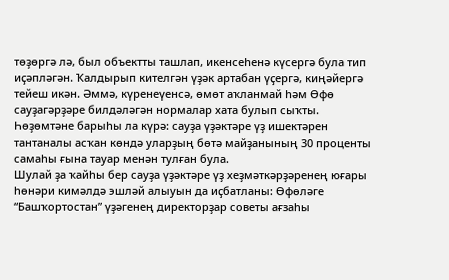төҙөргә лә, был объектты ташлап, икенсеһенә күсергә була тип иҫәпләгән. Ҡалдырып кителгән үҙәк артабан үҫергә, киңәйергә тейеш икән. Әммә, күренеүенсә, өмөт аҡланмай һәм Өфө сауҙагәрҙәре билдәләгән нормалар хата булып сыҡты. Һөҙөмтәне барыһы ла күрә: сауҙа үҙәктәре үҙ ишектәрен тантаналы асҡан көндә уларҙың бөтә майҙанының 30 проценты самаһы ғына тауар менән тулған була.
Шулай ҙа ҡайһы бер сауҙа үҙәктәре үҙ хеҙмәткәрҙәренең юғары һөнәри кимәлдә эшләй алыуын да иҫбатланы: Өфөләге “Башҡортостан” үҙәгенең директорҙар советы ағзаһы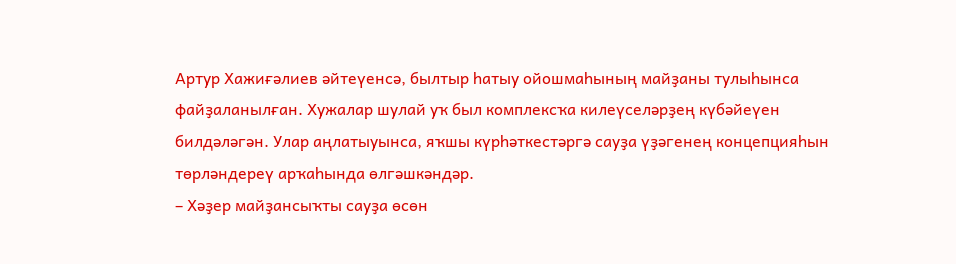Артур Хажиғәлиев әйтеүенсә, былтыр һатыу ойошмаһының майҙаны тулыһынса файҙаланылған. Хужалар шулай уҡ был комплексҡа килеүселәрҙең күбәйеүен билдәләгән. Улар аңлатыуынса, яҡшы күрһәткестәргә сауҙа үҙәгенең концепцияһын төрләндереү арҡаһында өлгәшкәндәр.
– Хәҙер майҙансыҡты сауҙа өсөн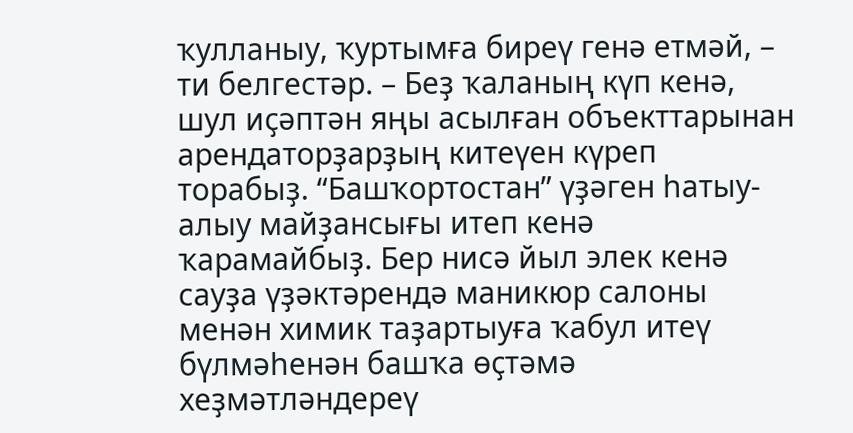ҡулланыу, ҡуртымға биреү генә етмәй, – ти белгестәр. – Беҙ ҡаланың күп кенә, шул иҫәптән яңы асылған объекттарынан арендаторҙарҙың китеүен күреп торабыҙ. “Башҡортостан” үҙәген һатыу-алыу майҙансығы итеп кенә ҡарамайбыҙ. Бер нисә йыл элек кенә сауҙа үҙәктәрендә маникюр салоны менән химик таҙартыуға ҡабул итеү бүлмәһенән башҡа өҫтәмә хеҙмәтләндереү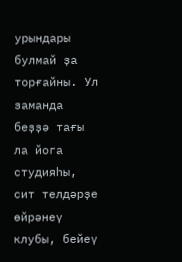урындары булмай ҙа торғайны. Ул заманда беҙҙә тағы ла йога студияһы, сит телдәрҙе өйрәнеү клубы, бейеү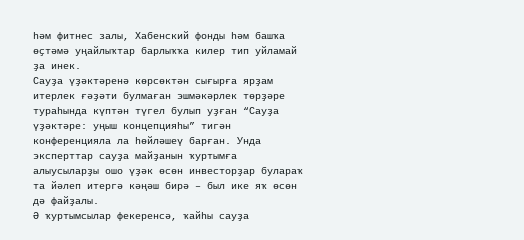һәм фитнес залы, Хабенский фонды һәм башҡа өҫтәмә уңайлыҡтар барлыҡҡа килер тип уйламай ҙа инек.
Сауҙа үҙәктәренә көрсөктән сығырға ярҙам итерлек ғәҙәти булмаған эшмәкәрлек төрҙәре тураһында күптән түгел булып уҙған “Сауҙа үҙәктәре: уңыш концепцияһы” тигән конференцияла ла һөйләшеү барған. Унда эксперттар сауҙа майҙанын ҡуртымға алыусыларҙы ошо үҙәк өсөн инвесторҙар булараҡ та йәлеп итергә кәңәш бирә – был ике яҡ өсөн дә файҙалы.
Ә ҡуртымсылар фекеренсә, ҡайһы сауҙа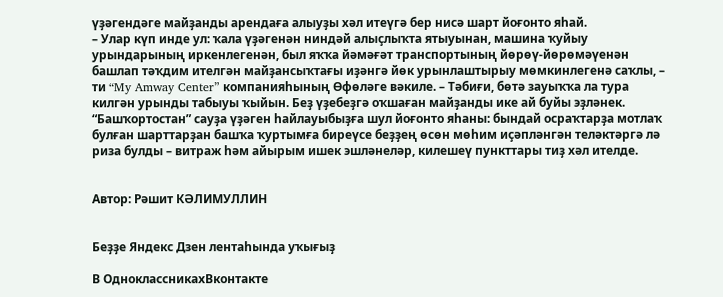үҙәгендәге майҙанды арендаға алыуҙы хәл итеүгә бер нисә шарт йоғонто яһай.
– Улар күп инде ул: ҡала үҙәгенән ниндәй алыҫлыҡта ятыуынан, машина ҡуйыу урындарының иркенлегенән, был яҡҡа йәмәғәт транспортының йөрөү-йөрөмәүенән башлап тәҡдим ителгән майҙансыҡтағы иҙәнгә йөк урынлаштырыу мөмкинлегенә саҡлы, – ти “My Amway Center” компанияһының Өфөләге вәкиле. – Тәбиғи, бөтә зауыҡҡа ла тура килгән урынды табыуы ҡыйын. Беҙ үҙебеҙгә оҡшаған майҙанды ике ай буйы эҙләнек. “Башҡортостан” сауҙа үҙәген һайлауыбыҙға шул йоғонто яһаны: бындай осраҡтарҙа мотлаҡ булған шарттарҙан башҡа ҡуртымға биреүсе беҙҙең өсөн мөһим иҫәпләнгән теләктәргә лә риза булды – витраж һәм айырым ишек эшләнеләр, килешеү пункттары тиҙ хәл ителде.


Автор: Рәшит КӘЛИМУЛЛИН


Беҙҙе Яндекс Дзен лентаһында уҡығыҙ

В ОдноклассникахВконтакте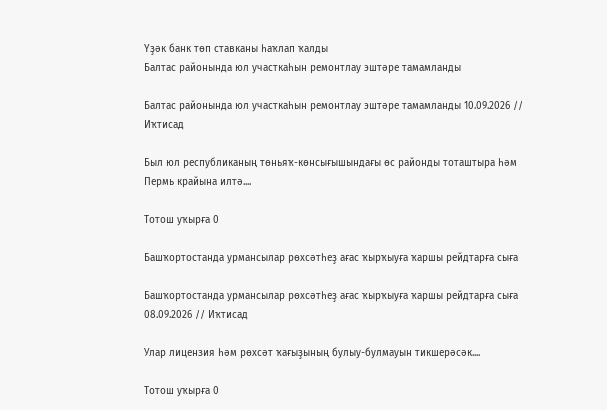Үҙәк банк төп ставканы һаҡлап ҡалды
Балтас районында юл участкаһын ремонтлау эштәре тамамланды

Балтас районында юл участкаһын ремонтлау эштәре тамамланды 10.09.2026 // Иҡтисад

Был юл республиканың төньяҡ-көнсығышындағы өс районды тоташтыра һәм Пермь крайына илтә....

Тотош уҡырға 0

Башҡортостанда урмансылар рөхсәтһеҙ ағас ҡырҡыуға ҡаршы рейдтарға сыға

Башҡортостанда урмансылар рөхсәтһеҙ ағас ҡырҡыуға ҡаршы рейдтарға сыға 08.09.2026 // Иҡтисад

Улар лицензия һәм рөхсәт ҡағыҙының булыу-булмауын тикшерәсәк....

Тотош уҡырға 0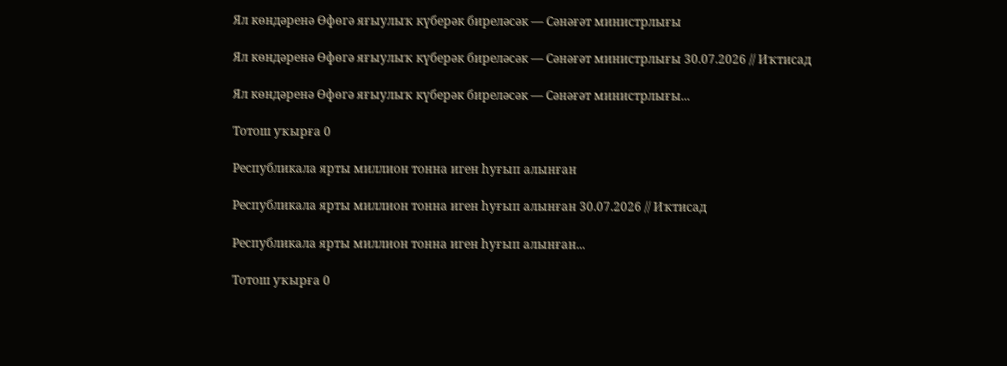Ял көндәренә Өфөгә яғыулыҡ күберәк биреләсәк — Сәнәғәт министрлығы

Ял көндәренә Өфөгә яғыулыҡ күберәк биреләсәк — Сәнәғәт министрлығы 30.07.2026 // Иҡтисад

Ял көндәренә Өфөгә яғыулыҡ күберәк биреләсәк — Сәнәғәт министрлығы...

Тотош уҡырға 0

Республикала ярты миллион тонна иген һуғып алынған

Республикала ярты миллион тонна иген һуғып алынған 30.07.2026 // Иҡтисад

Республикала ярты миллион тонна иген һуғып алынған...

Тотош уҡырға 0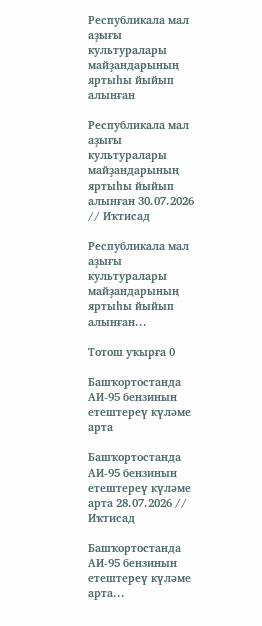Республикала мал аҙығы культуралары майҙандарының яртыһы йыйып алынған

Республикала мал аҙығы культуралары майҙандарының яртыһы йыйып алынған 30.07.2026 // Иҡтисад

Республикала мал аҙығы культуралары майҙандарының яртыһы йыйып алынған...

Тотош уҡырға 0

Башҡортостанда АИ-95 бензинын етештереү күләме арта

Башҡортостанда АИ-95 бензинын етештереү күләме арта 28.07.2026 // Иҡтисад

Башҡортостанда АИ-95 бензинын етештереү күләме арта...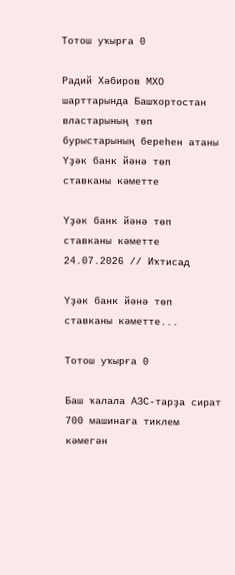Тотош уҡырға 0

Радий Хәбиров МХО шарттарында Башҡортостан властарының төп бурыстарының береһен атаны
Үҙәк банк йәнә төп ставканы кәметте

Үҙәк банк йәнә төп ставканы кәметте 24.07.2026 // Иҡтисад

Үҙәк банк йәнә төп ставканы кәметте...

Тотош уҡырға 0

Баш ҡалала АЗС-тарҙа сират 700 машинаға тиклем кәмегән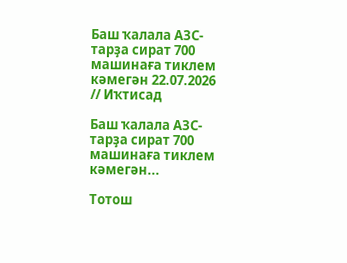Баш ҡалала АЗС-тарҙа сират 700 машинаға тиклем кәмегән 22.07.2026 // Иҡтисад

Баш ҡалала АЗС-тарҙа сират 700 машинаға тиклем кәмегән...

Тотош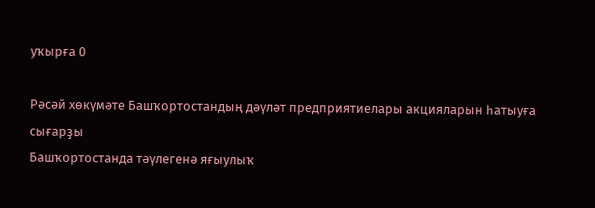уҡырға 0

Рәсәй хөкүмәте Башҡортостандың дәүләт предприятиелары акцияларын һатыуға сығарҙы
Башҡортостанда тәүлегенә яғыулыҡ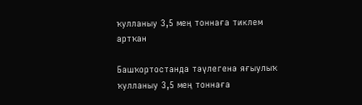ҡулланыу 3,5 мең тоннаға тиклем артҡан

Башҡортостанда тәүлегенә яғыулыҡ ҡулланыу 3,5 мең тоннаға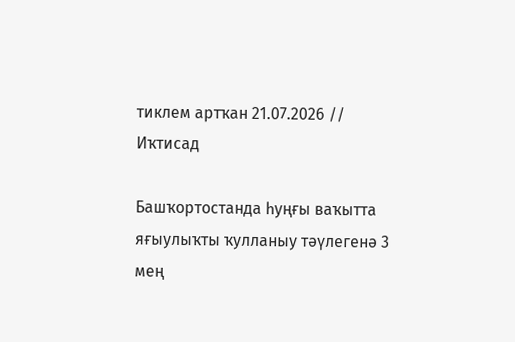тиклем артҡан 21.07.2026 // Иҡтисад

Башҡортостанда һуңғы ваҡытта яғыулыҡты ҡулланыу тәүлегенә 3 мең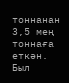тоннанан 3,5 мең тоннаға еткән. Был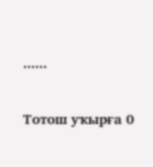......

Тотош уҡырға 0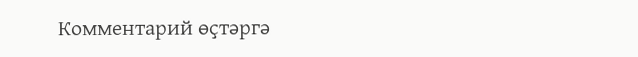Комментарий өҫтәргә